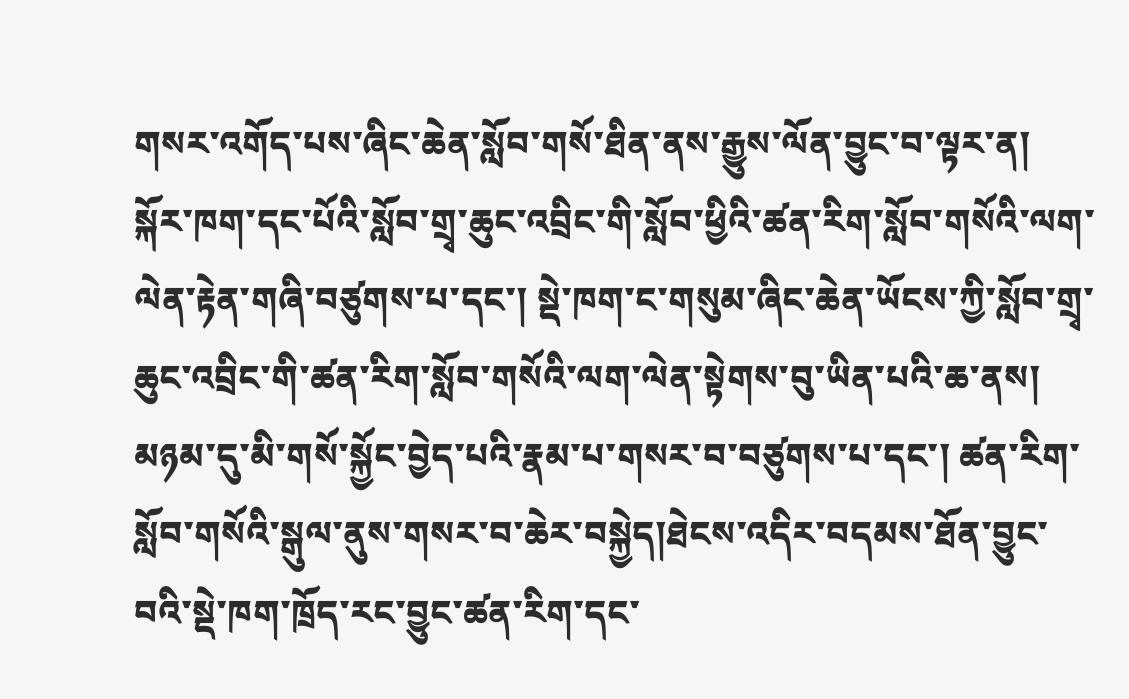གསར་འགོད་པས་ཞིང་ཆེན་སློབ་གསོ་ཐིན་ནས་རྒྱུས་ལོན་བྱུང་བ་ལྟར་ན། སྐོར་ཁག་དང་པོའི་སློབ་གྲྭ་ཆུང་འབྲིང་གི་སློབ་ཕྱིའི་ཚན་རིག་སློབ་གསོའི་ལག་ལེན་རྟེན་གཞི་བཙུགས་པ་དང་། སྡེ་ཁག་ང་གསུམ་ཞིང་ཆེན་ཡོངས་ཀྱི་སློབ་གྲྭ་ཆུང་འབྲིང་གི་ཚན་རིག་སློབ་གསོའི་ལག་ལེན་སྟེགས་བུ་ཡིན་པའི་ཆ་ནས། མཉམ་དུ་མི་གསོ་སྐྱོང་བྱེད་པའི་རྣམ་པ་གསར་བ་བཙུགས་པ་དང་། ཚན་རིག་སློབ་གསོའི་སྒུལ་ནུས་གསར་བ་ཆེར་བསྐྱེད།ཐེངས་འདིར་བདམས་ཐོན་བྱུང་བའི་སྡེ་ཁག་ཁྲོད་རང་བྱུང་ཚན་རིག་དང་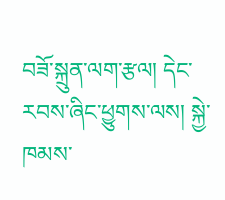བཟོ་སྐྲུན་ལག་རྩལ། དེང་རབས་ཞིང་ཕྱུགས་ལས། སྐྱེ་ཁམས་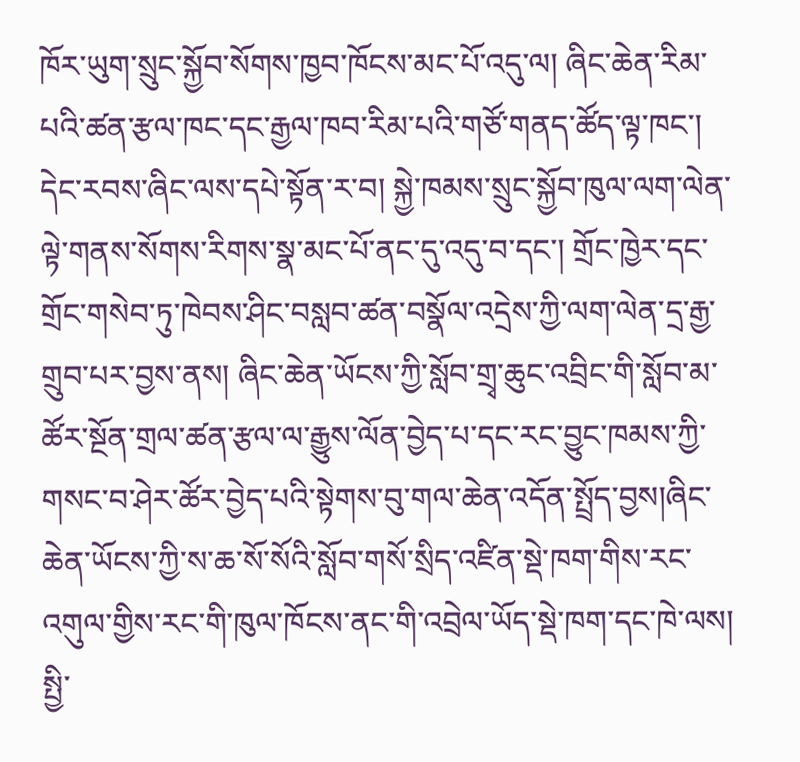ཁོར་ཡུག་སྲུང་སྐྱོབ་སོགས་ཁྱབ་ཁོངས་མང་པོ་འདུ་ལ། ཞིང་ཆེན་རིམ་པའི་ཚན་རྩལ་ཁང་དང་རྒྱལ་ཁབ་རིམ་པའི་གཙོ་གནད་ཚོད་ལྟ་ཁང་། དེང་རབས་ཞིང་ལས་དཔེ་སྟོན་ར་བ། སྐྱེ་ཁམས་སྲུང་སྐྱོབ་ཁུལ་ལག་ལེན་ལྟེ་གནས་སོགས་རིགས་སྣ་མང་པོ་ནང་དུ་འདུ་བ་དང་། གྲོང་ཁྱེར་དང་གྲོང་གསེབ་ཏུ་ཁེབས་ཤིང་བསླབ་ཚན་བསྣོལ་འདྲེས་ཀྱི་ལག་ལེན་དྲ་རྒྱ་གྲུབ་པར་བྱས་ནས། ཞིང་ཆེན་ཡོངས་ཀྱི་སློབ་གྲྭ་ཆུང་འབྲིང་གི་སློབ་མ་ཚོར་སྔོན་གྲལ་ཚན་རྩལ་ལ་རྒྱུས་ལོན་བྱེད་པ་དང་རང་བྱུང་ཁམས་ཀྱི་གསང་བ་ཤེར་ཚོར་བྱེད་པའི་སྟེགས་བུ་གལ་ཆེན་འདོན་སྤྲོད་བྱས།ཞིང་ཆེན་ཡོངས་ཀྱི་ས་ཆ་སོ་སོའི་སློབ་གསོ་སྲིད་འཛིན་སྡེ་ཁག་གིས་རང་འགུལ་གྱིས་རང་གི་ཁུལ་ཁོངས་ནང་གི་འབྲེལ་ཡོད་སྡེ་ཁག་དང་ཁེ་ལས། སྤྱི་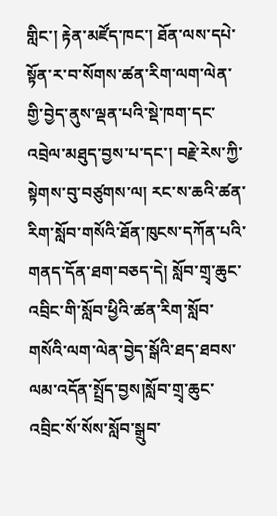གླིང་། རྟེན་མཛོད་ཁང་། ཐོན་ལས་དཔེ་སྟོན་ར་བ་སོགས་ཚན་རིག་ལག་ལེན་གྱི་བྱེད་ནུས་ལྡན་པའི་སྡེ་ཁག་དང་འབྲེལ་མཐུད་བྱས་པ་དང་། བརྗེ་རེས་ཀྱི་སྟེགས་བུ་བཙུགས་ལ། རང་ས་ཆའི་ཚན་རིག་སློབ་གསོའི་ཐོན་ཁུངས་དཀོན་པའི་གནད་དོན་ཐག་བཅད་དེ། སློབ་གྲྭ་ཆུང་འབྲིང་གི་སློབ་ཕྱིའི་ཚན་རིག་སློབ་གསོའི་ལག་ལེན་བྱེད་སྒོའི་ཐད་ཐབས་ལམ་འདོན་སྤྲོད་བྱས།སློབ་གྲྭ་ཆུང་འབྲིང་སོ་སོས་སློབ་སྒྲུབ་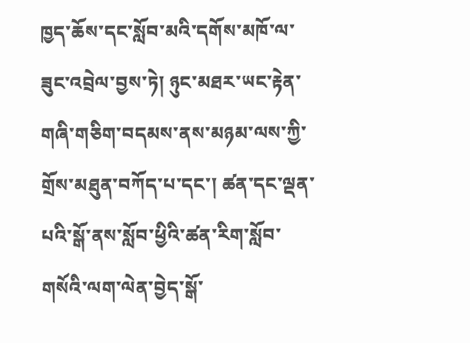ཁྱད་ཆོས་དང་སློབ་མའི་དགོས་མཁོ་ལ་ཟུང་འབྲེལ་བྱས་ཏེ། ཉུང་མཐར་ཡང་རྟེན་གཞི་གཅིག་བདམས་ནས་མཉམ་ལས་ཀྱི་གྲོས་མཐུན་བཀོད་པ་དང་། ཚན་དང་ལྡན་པའི་སྒོ་ནས་སློབ་ཕྱིའི་ཚན་རིག་སློབ་གསོའི་ལག་ལེན་བྱེད་སྒོ་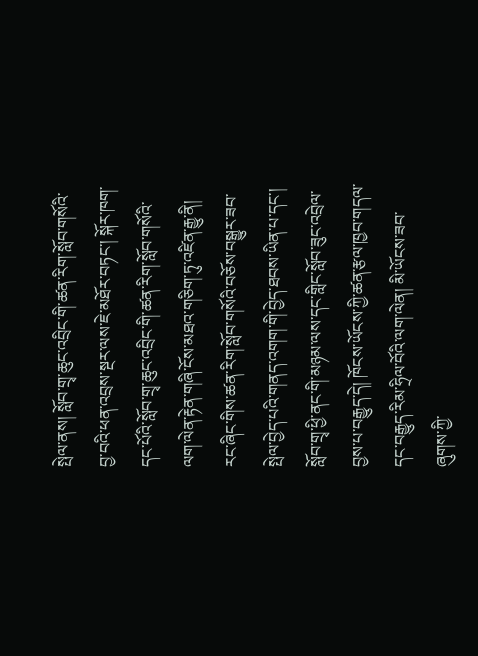སྤེལ་ནས། སློབ་གྲྭ་ཆུང་འབྲིང་གི་ཚན་རིག་སློབ་གསོའི་བྱ་བའི་ཕན་འབྲས་སྔར་ལས་ཇེ་མཐོར་བཏང་། སྐོར་ཁག་དང་པོའི་སློབ་གྲྭ་ཆུང་འབྲིང་གི་ཚན་རིག་སློབ་གསོའི་ལག་ལེན་རྟེན་གཞི་ངོས་མཐའ་གཅིག་ཏུ་འཛིན་རྒྱུ་ནི། རང་ཞིང་གིས་ཚན་རིག་སློབ་གསོའི་བཅོས་བསྒྱུར་ཟབ་སྤེལ་བྱེད་པའི་གནད་འགག་གི་བྱེད་ཐབས་ཡིན་པ་དང་། སློབ་གྲྭ་ཕྱི་ནང་གི་མཉམ་ལས་དང་གླིང་སློབ་ཟུང་འབྲེལ་བྱས་པ་བརྒྱུད་དེ། ཁོངས་ཡོངས་ཀྱི་ཚན་རྩལ་ཁྱབ་གདལ་དང་བརྒྱུད་རིམ་ཧྲིལ་བོའི་ལག་ལེན། མི་ཡོངས་ཟབ་ཞུགས་ཀྱི་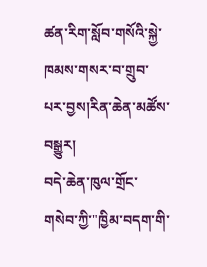ཚན་རིག་སློབ་གསོའི་སྐྱེ་ཁམས་གསར་བ་གྲུབ་པར་བྱས།རིན་ཆེན་མཚོས་བསྒྱུར།
བདེ་ཆེན་ཁུལ་གྲོང་གསེབ་ཀྱི་"ཁྱིམ་བདག་གི་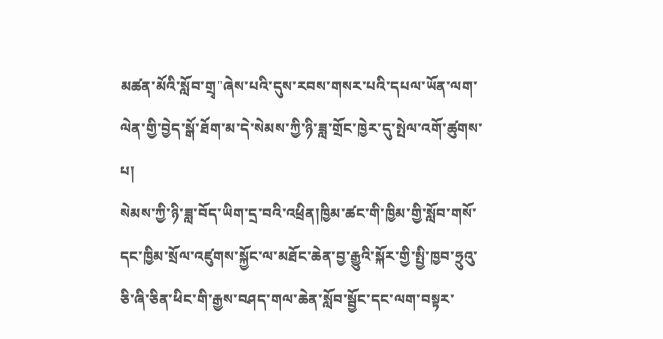མཚན་མོའི་སློབ་གྲྭ"ཞེས་པའི་དུས་རབས་གསར་པའི་དཔལ་ཡོན་ལག་ལེན་གྱི་བྱེད་སྒོ་ཐོག་མ་དེ་སེམས་ཀྱི་ཉི་ཟླ་གྲོང་ཁྱེར་དུ་སྤེལ་འགོ་ཚུགས་པ།
སེམས་ཀྱི་ཉི་ཟླ་བོད་ཡིག་དྲ་བའི་འཕྲིན།ཁྱིམ་ཚང་གི་ཁྱིམ་གྱི་སློབ་གསོ་དང་ཁྱིམ་སྲོལ་འཛུགས་སྐྱོང་ལ་མཐོང་ཆེན་བྱ་རྒྱུའི་སྐོར་གྱི་སྤྱི་ཁྱབ་ཧྲུའུ་ཅི་ཞི་ཅིན་ཕིང་གི་རྒྱས་བཤད་གལ་ཆེན་སློབ་སྦྱོང་དང་ལག་བསྟར་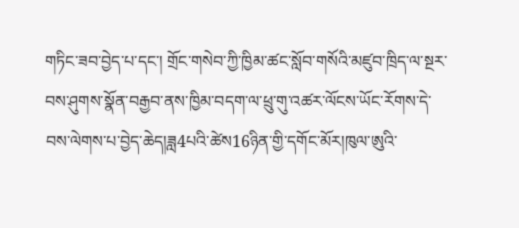གཏིང་ཟབ་བྱེད་པ་དང་། གྲོང་གསེབ་ཀྱི་ཁྱིམ་ཚང་སློབ་གསོའི་མཛུབ་ཁྲིད་ལ་སྔར་བས་ཤུགས་སྣོན་བརྒྱབ་ནས་ཁྱིམ་བདག་ལ་ཕྲུ་གུ་འཚར་ལོངས་ཡོང་རོགས་དེ་བས་ལེགས་པ་བྱེད་ཆེད།ཟླ4པའི་ཚེས16ཉིན་གྱི་དགོང་མོར།ཁུལ་ཨུའི་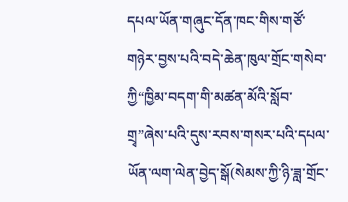དཔལ་ཡོན་གཞུང་དོན་ཁང་གིས་གཙོ་གཉེར་བྱས་པའི་བདེ་ཆེན་ཁུལ་གྲོང་གསེབ་ཀྱི“ཁྱིམ་བདག་གི་མཚན་མོའི་སློབ་གྲྭ”ཞེས་པའི་དུས་རབས་གསར་པའི་དཔལ་ཡོན་ལག་ལེན་བྱེད་སྒོ(སེམས་ཀྱི་ཉི་ཟླ་གྲོང་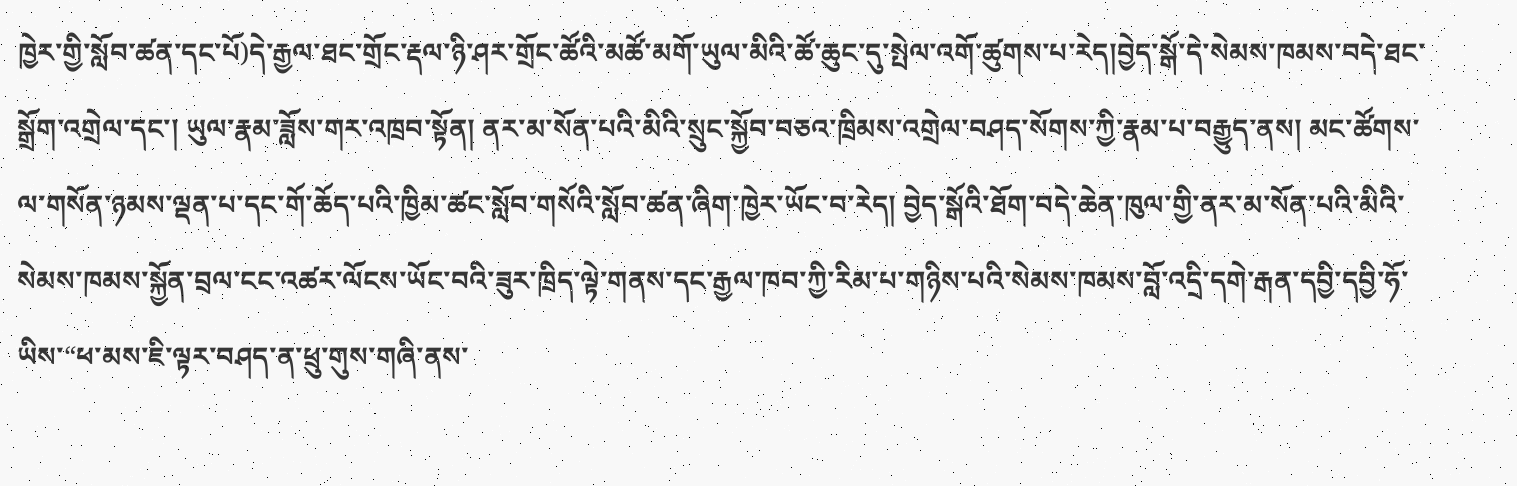ཁྱེར་གྱི་སློབ་ཚན་དང་པོ)དེ་རྒྱལ་ཐང་གྲོང་རྡལ་ཉི་ཤར་གྲོང་ཚོའི་མཚོ་མགོ་ཡུལ་མིའི་ཚོ་ཆུང་དུ་སྤེལ་འགོ་ཚུགས་པ་རེད།བྱེད་སྒོ་དེ་སེམས་ཁམས་བདེ་ཐང་སྒྲོག་འགྲེལ་དང་། ཡུལ་རྣམ་ཟློས་གར་འཁྲབ་སྟོན། ནར་མ་སོན་པའི་མིའི་སྲུང་སྐྱོབ་བཅའ་ཁྲིམས་འགྲེལ་བཤད་སོགས་ཀྱི་རྣམ་པ་བརྒྱུད་ནས། མང་ཚོགས་ལ་གསོན་ཉམས་ལྡན་པ་དང་གོ་ཆོད་པའི་ཁྱིམ་ཚང་སློབ་གསོའི་སློབ་ཚན་ཞིག་ཁྱེར་ཡོང་བ་རེད། བྱེད་སྒོའི་ཐོག་བདེ་ཆེན་ཁུལ་གྱི་ནར་མ་སོན་པའི་མིའི་སེམས་ཁམས་སྐྱོན་བྲལ་ངང་འཚར་ལོངས་ཡོང་བའི་ཟུར་ཁྲིད་ལྟེ་གནས་དང་རྒྱལ་ཁབ་ཀྱི་རིམ་པ་གཉིས་པའི་སེམས་ཁམས་བློ་འདྲི་དགེ་རྒན་དབྱི་དབྱི་ཧོ་ཡིས་“ཕ་མས་ཇི་ལྟར་བཤད་ན་ཕྲུ་གུས་གཞི་ནས་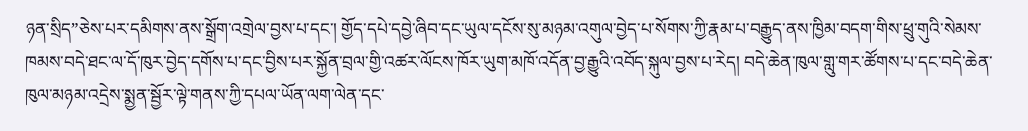ཉན་སྲིད”ཅེས་པར་དམིགས་ནས་སྒྲོག་འགྲེལ་བྱས་པ་དང་། གྱོད་དཔེ་དབྱེ་ཞིབ་དང་ཡུལ་དངོས་སུ་མཉམ་འགུལ་བྱེད་པ་སོགས་ཀྱི་རྣམ་པ་བརྒྱུད་ནས་ཁྱིམ་བདག་གིས་ཕྲུ་གུའི་སེམས་ཁམས་བདེ་ཐང་ལ་དོ་ཁུར་བྱེད་དགོས་པ་དང་བྱིས་པར་སྐྱོན་བྲལ་གྱི་འཚར་ལོངས་ཁོར་ཡུག་མཁོ་འདོན་བྱ་རྒྱུའི་འབོད་སྐུལ་བྱས་པ་རེད། བདེ་ཆེན་ཁུལ་གླུ་གར་ཚོགས་པ་དང་བདེ་ཆེན་ཁུལ་མཉམ་འདྲེས་སྨྱན་སྦྱོར་ལྟེ་གནས་ཀྱི་དཔལ་ཡོན་ལག་ལེན་དང་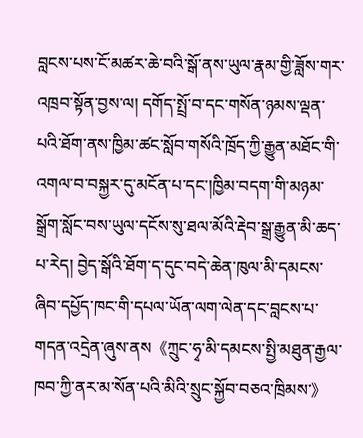བླངས་པས་ངོ་མཚར་ཆེ་བའི་སྒོ་ནས་ཡུལ་རྣམ་གྱི་ཟློས་གར་འཁྲབ་སྟོན་བྱས་ལ། དགོད་སྤྲོ་བ་དང་གསོན་ཉམས་ལྡན་པའི་ཐོག་ནས་ཁྱིམ་ཚང་སློབ་གསོའི་ཁྲོད་ཀྱི་རྒྱུན་མཐོང་གི་འགལ་བ་བསྐྱར་དུ་མངོན་པ་དང་།ཁྱིམ་བདག་གི་མཉམ་སྒྲོག་སློང་བས་ཡུལ་དངོས་སུ་ཐལ་མོའི་རྡེབ་སྒྲ་རྒྱུན་མི་ཆད་པ་རེད། བྱེད་སྒོའི་ཐོག་ད་དུང་བདེ་ཆེན་ཁུལ་མི་དམངས་ཞིབ་དཔྱོད་ཁང་གི་དཔལ་ཡོན་ལག་ལེན་དང་བླངས་པ་གདན་འདྲེན་ཞུས་ནས《ཀྲུང་ཧྭ་མི་དམངས་སྤྱི་མཐུན་རྒྱལ་ཁབ་ཀྱི་ནར་མ་སོན་པའི་མིའི་སྲུང་སྐྱོབ་བཅའ་ཁྲིམས་》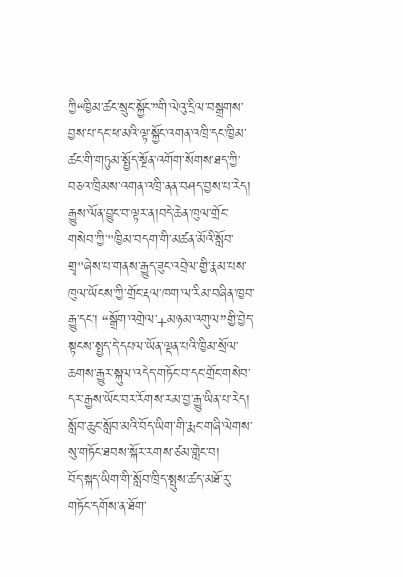ཀྱི“ཁྱིམ་ཚང་སྲུང་སྐྱོང་”གི་ལེའུ་དྲིལ་བསྒྲགས་བྱས་པ་དང་ཕ་མའི་ལྟ་སྐྱོང་འགན་འཁྲི་དང་ཁྱིམ་ཚང་གི་གཏུམ་སྤྱོད་སྔོན་འགོག་སོགས་ཐད་ཀྱི་བཅའ་ཁྲིམས་འགན་འཁྲི་ནན་བཤད་བྱས་པ་རེད། རྒྱུས་ལོན་བྱུང་བ་ལྟར་ན།བདེ་ཆེན་ཁུལ་གྲོང་གསེབ་ཀྱི་"ཁྱིམ་བདག་གི་མཚན་མོའི་སློབ་གྲྭ"ཞེས་པ་གནས་རྒྱུད་ཟུང་འབྲེལ་གྱི་རྣམ་པས་ཁུལ་ཡོངས་ཀྱི་གྲོང་རྡལ་ཁག་ལ་རིམ་བཞིན་ཁྱབ་རྒྱུ་དང་། “སྒྲོག་འགྲེལ་+མཉམ་འགུལ”གྱི་བྱེད་སྟངས་སྤྱད་དེ་དཔལ་ཡོན་ལྡན་པའི་ཁྱིམ་སྲོལ་ཆགས་རྒྱུར་སྐུལ་འདེད་གཏོང་བ་དང་གྲོང་གསེབ་དར་རྒྱས་ཡོང་བར་རོགས་རམ་བྱ་རྒྱུ་ཡིན་པ་རེད།
སློབ་ཆུང་སློབ་མའི་བོད་ཡིག་གི་རྨང་གཞི་ལེགས་སུ་གཏོང་ཐབས་སྐོར་རགས་ཙམ་གླེང་བ།
བོད་སྐད་ཡིག་གི་སློབ་ཁྲིད་སྤུས་ཚད་མཐོ་རུ་གཏོང་དགོས་ན་ཐོག་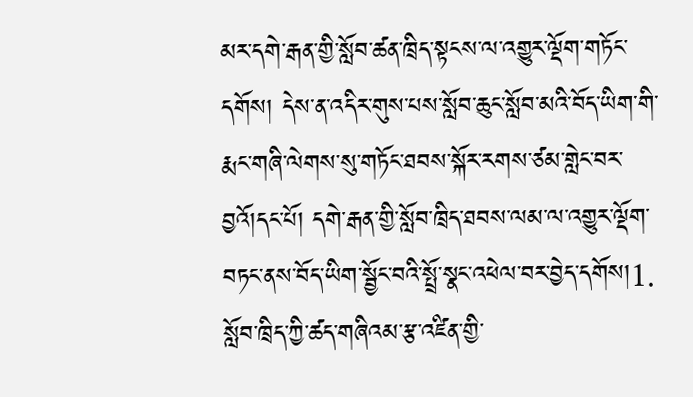མར་དགེ་རྒན་གྱི་སློབ་ཚན་ཁྲིད་སྟངས་ལ་འགྱུར་ལྡོག་གཏོང་དགོས། དེས་ན་འདིར་གུས་པས་སློབ་ཆུང་སློབ་མའི་བོད་ཡིག་གི་རྨང་གཞི་ལེགས་སུ་གཏོང་ཐབས་སྐོར་རགས་ཙམ་གླེང་བར་བྱའོ།དང་པོ། དགེ་རྒན་གྱི་སློབ་ཁྲིད་ཐབས་ལམ་ལ་འགྱུར་ལྡོག་བཏང་ནས་བོད་ཡིག་སྦྱོང་བའི་སྤྲོ་སྣང་འཕེལ་བར་བྱེད་དགོས།1. སློབ་ཁྲིད་ཀྱི་ཚད་གཞིའམ་རྩ་འཛིན་གྱི་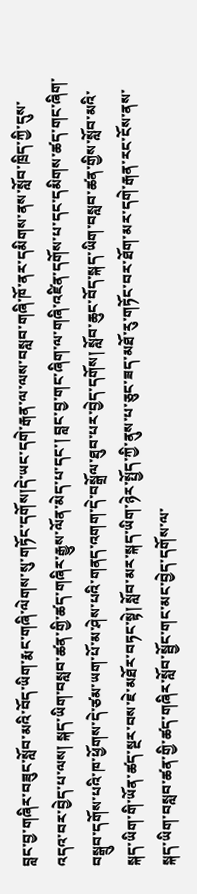བླང་བྱ་གཞིར་བཟུང་སློབ་མའི་བོད་ཡིག་རྨང་གཞི་ལེགས་སུ་གཏོང་དགོས།དེ་ཡང་དགེ་རྒན་ལ་ལས་བསླབ་གཞི་ཁོ་ནར་དམིགས་ནས་སློབ་ཁྲིད་ཀྱི་དུས་འདའ་བར་བྱེད་པ་ལས། སྐད་ཡིག་བསླབ་ཚན་གྱི་ཚད་གཞིར་རྒྱུས་ལོན་མེད་པ་དང་། བླང་བྱ་གང་ཞིག་ལ་གཞི་འཛིན་དགོས་པ་དང་དམིགས་ཚད་གང་ཞིག་བསྒྲུབ་དགོས་པའི་ཁ་ཕྱོགས་དེ་ཙམ་ཡག་པོ་མ་ཤེས་པའི་གནད་འགག་དེ་བསྒྲོལ་ཐུབ་པར་བྱེད་དགོས། སློབ་ཆུང་བོད་སྐད་ཡིག་བསླབ་ཚན་གྱིས་སློབ་མའི་སྐད་ཡིག་གི་ཡོན་ཚད་སྔར་བས་ཇེ་མཐོར་བཏང་སྟེ། སློབ་མར་སྐད་ཡིག་ཉེར་སྤྱོད་ཀྱི་ནུས་པ་ཅུང་ཟད་མཐོ་རུ་གཏོང་བར་ཐོག་མར་དགེ་རྒན་རང་ངོས་ནས་སྐད་ཡིག་བསླབ་ཚན་གྱི་ཚད་གཞིར་སློབ་སྦྱོང་གང་མང་བྱེད་དགོས་ལ་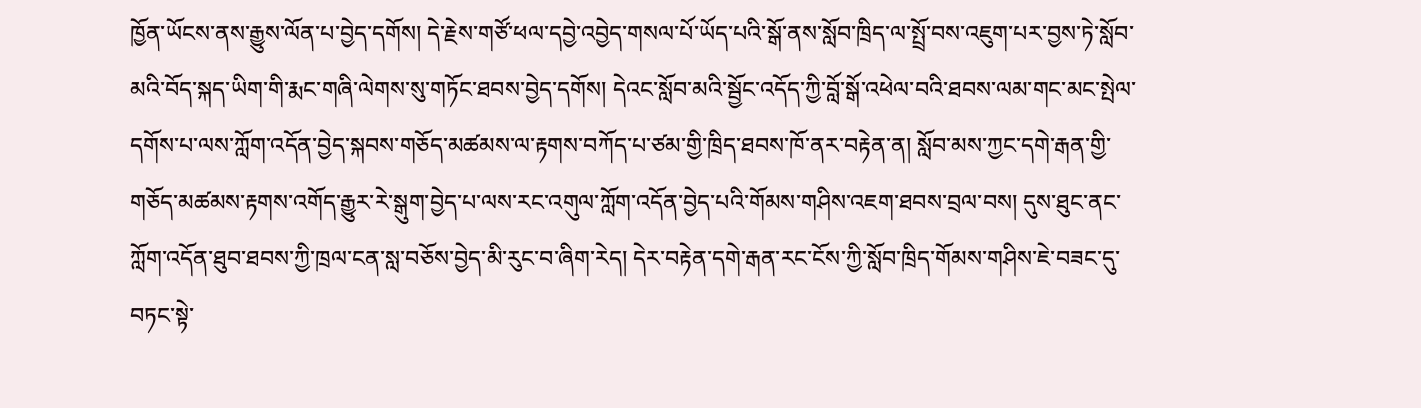ཁྱོན་ཡོངས་ནས་རྒྱུས་ལོན་པ་བྱེད་དགོས། དེ་རྗེས་གཙོ་ཕལ་དབྱེ་འབྱེད་གསལ་པོ་ཡོད་པའི་སྒོ་ནས་སློབ་ཁྲིད་ལ་སྤྲོ་བས་འཇུག་པར་བྱས་ཏེ་སློབ་མའི་བོད་སྐད་ཡིག་གི་རྨང་གཞི་ལེགས་སུ་གཏོང་ཐབས་བྱེད་དགོས། དེའང་སློབ་མའི་སྦྱོང་འདོད་ཀྱི་བློ་སྒོ་འཕེལ་བའི་ཐབས་ལམ་གང་མང་སྤེལ་དགོས་པ་ལས་ཀློག་འདོན་བྱེད་སྐབས་གཅོད་མཚམས་ལ་རྟགས་བཀོད་པ་ཙམ་གྱི་ཁྲིད་ཐབས་ཁོ་ནར་བརྟེན་ན། སློབ་མས་ཀྱང་དགེ་རྒན་གྱི་གཅོད་མཚམས་རྟགས་འགོད་རྒྱུར་རེ་སྒུག་བྱེད་པ་ལས་རང་འགུལ་ཀློག་འདོན་བྱེད་པའི་གོམས་གཤིས་འཇག་ཐབས་བྲལ་བས། དུས་ཐུང་ནང་ཀློག་འདོན་ཐུབ་ཐབས་ཀྱི་ཁྲལ་ངན་སླ་བཅོས་བྱེད་མི་རུང་བ་ཞིག་རེད། དེར་བརྟེན་དགེ་རྒན་རང་ངོས་ཀྱི་སློབ་ཁྲིད་གོམས་གཤིས་ཇེ་བཟང་དུ་བཏང་སྟེ་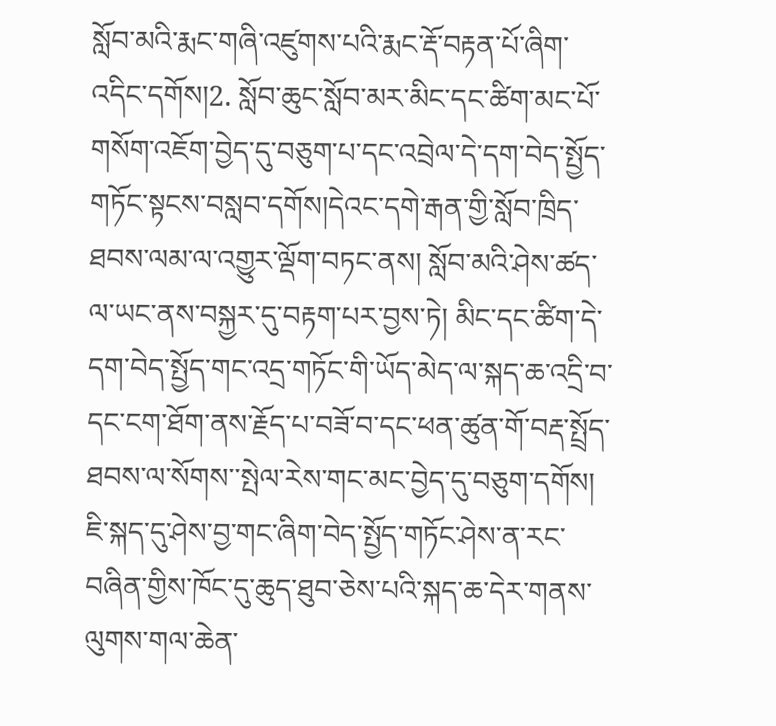སློབ་མའི་རྨང་གཞི་འཛུགས་པའི་རྨང་རྡོ་བརྟན་པོ་ཞིག་འདིང་དགོས།2. སློབ་ཆུང་སློབ་མར་མིང་དང་ཚིག་མང་པོ་གསོག་འཇོག་བྱེད་དུ་བཅུག་པ་དང་འབྲེལ་དེ་དག་བེད་སྤྱོད་གཏོང་སྟངས་བསླབ་དགོས།དེའང་དགེ་རྒན་གྱི་སློབ་ཁྲིད་ཐབས་ལམ་ལ་འགྱུར་ལྡོག་བཏང་ནས། སློབ་མའི་ཤེས་ཚད་ལ་ཡང་ནས་བསྐྱར་དུ་བརྟག་པར་བྱས་ཏེ། མིང་དང་ཚིག་དེ་དག་བེད་སྤྱོད་གང་འདྲ་གཏོང་གི་ཡོད་མེད་ལ་སྐད་ཆ་འདྲི་བ་དང་ངག་ཐོག་ནས་རྗོད་པ་བཟོ་བ་དང་ཕན་ཚུན་གོ་བརྡ་སྤྲོད་ཐབས་ལ་སོགས་་སྤེལ་རེས་གང་མང་བྱེད་དུ་བཅུག་དགོས། ཇི་སྐད་དུ་ཤེས་བྱ་གང་ཞིག་བེད་སྤྱོད་གཏོང་ཤེས་ན་རང་བཞིན་གྱིས་ཁོང་དུ་ཆུད་ཐུབ་ཅེས་པའི་སྐད་ཆ་དེར་གནས་ལུགས་གལ་ཆེན་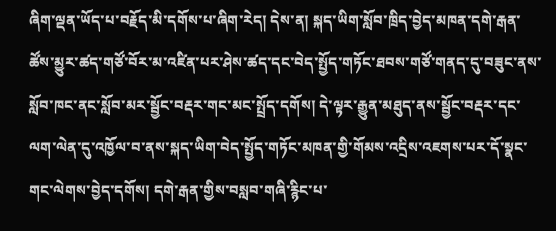ཞིག་ལྡན་ཡོད་པ་བརྗོད་མི་དགོས་པ་ཞིག་རེད། དེས་ན། སྐད་ཡིག་སློབ་ཁྲིད་བྱེད་མཁན་དགེ་རྒན་ཚོས་མྱུར་ཚད་གཙོ་བོར་མ་འཛིན་པར་ཤེས་ཚད་དང་བེད་སྤྱོད་གཏོང་ཐབས་གཙོ་གནད་དུ་བཟུང་ནས་སློབ་ཁང་ནང་སློབ་མར་སྦྱོང་བརྡར་གང་མང་སྤྲོད་དགོས། དེ་ལྟར་རྒྱུན་མཐུད་ནས་སྦྱོང་བརྡར་དང་ལག་ལེན་དུ་འཁྱོལ་བ་ནས་སྐད་ཡིག་བེད་སྤྱོད་གཏོང་མཁན་གྱི་གོམས་འདྲིས་འཇགས་པར་དོ་སྣང་གང་ལེགས་བྱེད་དགོས། དགེ་རྒན་གྱིས་བསླབ་གཞི་རྙིང་པ་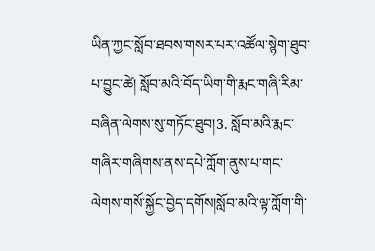ཡིན་ཀྱང་སློབ་ཐབས་གསར་པར་འཚོལ་སྙེག་ཐུབ་པ་བྱུང་ཚེ། སློབ་མའི་བོད་ཡིག་གི་རྨང་གཞི་རིམ་བཞིན་ལེགས་སུ་གཏོང་ཐུབ།3. སློབ་མའི་རྨང་གཞིར་གཞིགས་ནས་དཔེ་ཀློག་ནུས་པ་གང་ལེགས་གསོ་སྐྱོང་བྱེད་དགོས།སློབ་མའི་ལྟ་ཀློག་གི་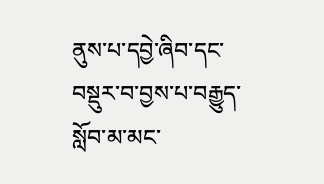ནུས་པ་དབྱེ་ཞིབ་དང་བསྡུར་བ་བྱས་པ་བརྒྱུད་སློབ་མ་མང་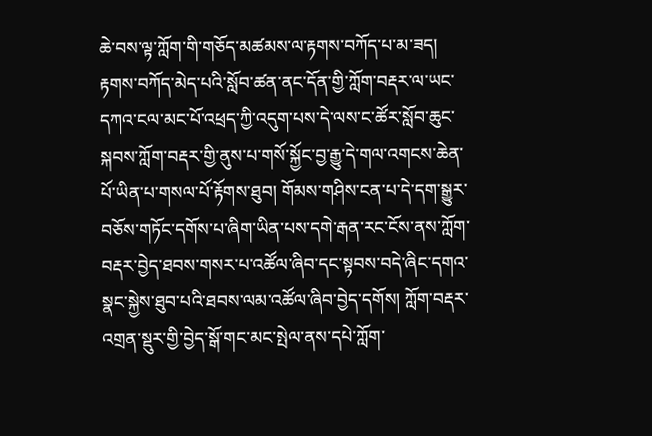ཆེ་བས་ལྟ་ཀློག་གི་གཅོད་མཚམས་ལ་རྟགས་བཀོད་པ་མ་ཟད། རྟགས་བཀོད་མེད་པའི་སློབ་ཚན་ནང་དོན་གྱི་ཀློག་བརྡར་ལ་ཡང་དཀའ་ངལ་མང་པོ་འཕྲད་ཀྱི་འདུག་པས་དེ་ལས་ང་ཚོར་སློབ་ཆུང་སྐབས་ཀློག་བརྡར་གྱི་ནུས་པ་གསོ་སྐྱོང་བྱ་རྒྱུ་དེ་གལ་འགངས་ཆེན་པོ་ཡིན་པ་གསལ་པོ་རྟོགས་ཐུབ། གོམས་གཤིས་ངན་པ་དེ་དག་སྒྱུར་བཅོས་གཏོང་དགོས་པ་ཞིག་ཡིན་པས་དགེ་རྒན་རང་ངོས་ནས་ཀློག་བརྡར་བྱེད་ཐབས་གསར་པ་འཚོལ་ཞིབ་དང་སྟབས་བདེ་ཞིང་དགའ་སྣང་སྐྱེས་ཐུབ་པའི་ཐབས་ལམ་འཚོལ་ཞིབ་བྱེད་དགོས། ཀློག་བརྡར་འགྲན་སྡུར་གྱི་བྱེད་སྒོ་གང་མང་སྤེལ་ནས་དཔེ་ཀློག་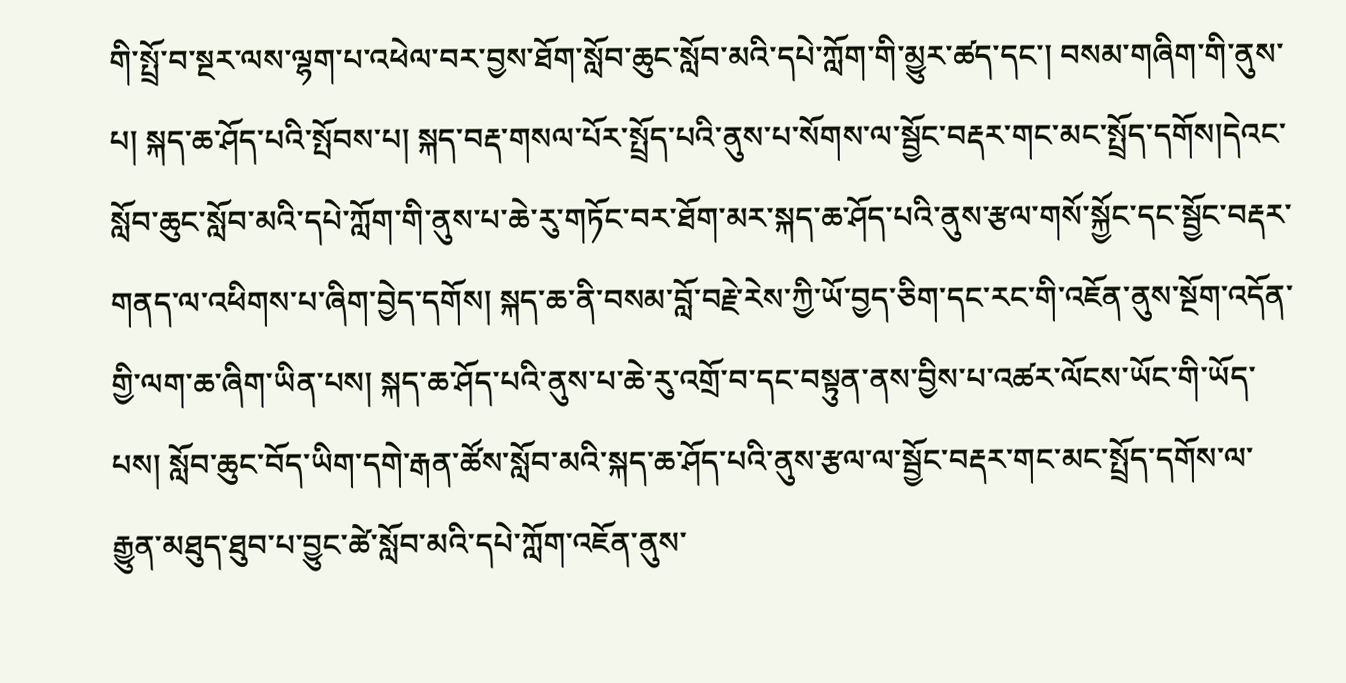གི་སྤྲོ་བ་སྔར་ལས་ལྷག་པ་འཕེལ་བར་བྱས་ཐོག་སློབ་ཆུང་སློབ་མའི་དཔེ་ཀློག་གི་མྱུར་ཚད་དང་། བསམ་གཞིག་གི་ནུས་པ། སྐད་ཆ་ཤོད་པའི་སྤོབས་པ། སྐད་བརྡ་གསལ་པོར་སྤྲོད་པའི་ནུས་པ་སོགས་ལ་སྦྱོང་བརྡར་གང་མང་སྤྲོད་དགོས།དེའང་སློབ་ཆུང་སློབ་མའི་དཔེ་ཀློག་གི་ནུས་པ་ཆེ་རུ་གཏོང་བར་ཐོག་མར་སྐད་ཆ་ཤོད་པའི་ནུས་རྩལ་གསོ་སྐྱོང་དང་སྦྱོང་བརྡར་གནད་ལ་འཕིགས་པ་ཞིག་བྱེད་དགོས། སྐད་ཆ་ནི་བསམ་བློ་བརྗེ་རེས་ཀྱི་ཡོ་བྱད་ཅིག་དང་རང་གི་འཇོན་ནུས་སྔོག་འདོན་གྱི་ལག་ཆ་ཞིག་ཡིན་པས། སྐད་ཆ་ཤོད་པའི་ནུས་པ་ཆེ་རུ་འགྲོ་བ་དང་བསྟུན་ནས་བྱིས་པ་འཚར་ལོངས་ཡོང་གི་ཡོད་པས། སློབ་ཆུང་བོད་ཡིག་དགེ་རྒན་ཚོས་སློབ་མའི་སྐད་ཆ་ཤོད་པའི་ནུས་རྩལ་ལ་སྦྱོང་བརྡར་གང་མང་སྤྲོད་དགོས་ལ་རྒྱུན་མཐུད་ཐུབ་པ་བྱུང་ཚེ་སློབ་མའི་དཔེ་ཀློག་འཇོན་ནུས་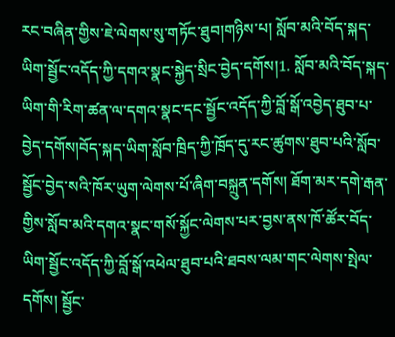རང་བཞིན་གྱིས་ཇེ་ལེགས་སུ་གཏོང་ཐུབ།གཉིས་པ། སློབ་མའི་བོད་སྐད་ཡིག་སྦྱོང་འདོད་ཀྱི་དགའ་སྣང་སྐྱེད་སྲིང་བྱེད་དགོས།1. སློབ་མའི་བོད་སྐད་ཡིག་གི་རིག་ཚན་ལ་དགའ་སྣང་དང་སྦྱོང་འདོད་ཀྱི་བློ་སྒོ་འབྱེད་ཐུབ་པ་བྱེད་དགོས།བོད་སྐད་ཡིག་སློབ་ཁྲིད་ཀྱི་ཁྲོད་དུ་རང་ཚུགས་ཐུབ་པའི་སློབ་སྦྱོང་བྱེད་སའི་ཁོར་ཡུག་ལེགས་པོ་ཞིག་བསྐྲུན་དགོས། ཐོག་མར་དགེ་རྒན་གྱིས་སློབ་མའི་དགའ་སྣང་གསོ་སྐྱོང་ལེགས་པར་བྱས་ནས་ཁོ་ཚོར་བོད་ཡིག་སྦྱོང་འདོད་ཀྱི་བློ་སྒོ་འཕེལ་ཐུབ་པའི་ཐབས་ལམ་གང་ལེགས་སྤེལ་དགོས། སྦྱོང་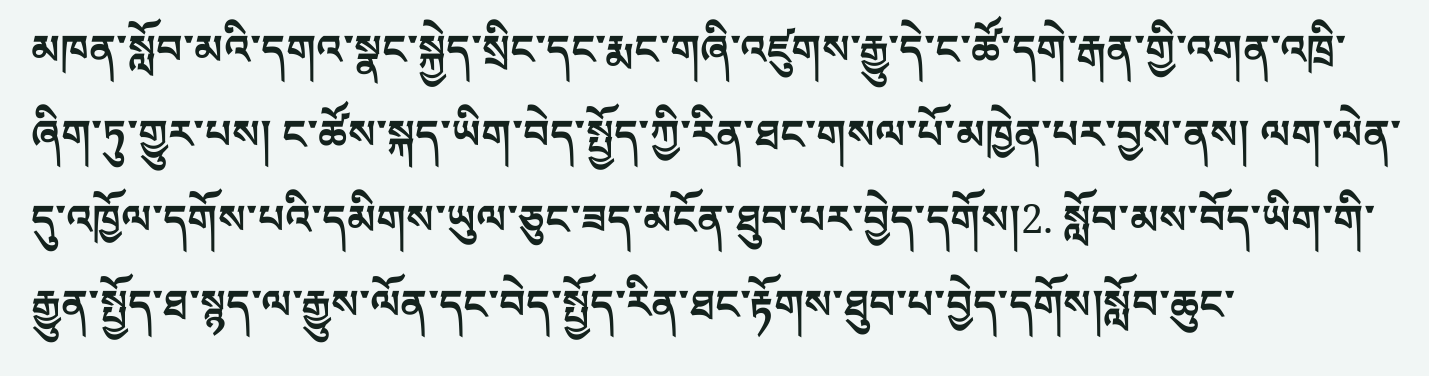མཁན་སློབ་མའི་དགའ་སྣང་སྐྱེད་སྲིང་དང་རྨང་གཞི་འཛུགས་རྒྱུ་དེ་ང་ཚོ་དགེ་རྒན་གྱི་འགན་འཁྲི་ཞིག་ཏུ་གྱུར་པས། ང་ཚོས་སྐད་ཡིག་བེད་སྤྱོད་ཀྱི་རིན་ཐང་གསལ་པོ་མཁྱེན་པར་བྱས་ནས། ལག་ལེན་དུ་འཁྱོལ་དགོས་པའི་དམིགས་ཡུལ་ཅུང་ཟད་མངོན་ཐུབ་པར་བྱེད་དགོས།2. སློབ་མས་བོད་ཡིག་གི་རྒྱུན་སྤྱོད་ཐ་སྙད་ལ་རྒྱུས་ལོན་དང་བེད་སྤྱོད་རིན་ཐང་རྟོགས་ཐུབ་པ་བྱེད་དགོས།སློབ་ཆུང་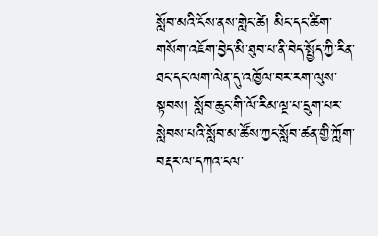སློབ་མའི་ངོས་ནས་གླེང་ཚེ། མིང་དང་ཚིག་གསོག་འཇོག་བྱེད་མི་ཐུབ་པ་ནི་བེད་སྤྱོད་ཀྱི་རིན་ཐང་དང་ལག་ལེན་དུ་འཁྱོལ་བར་རག་ལུས་སྟབས། སློབ་ཆུང་གི་ལོ་རིམ་ལྔ་པ་དྲུག་པར་སླེབས་པའི་སློབ་མ་ཚོས་ཀྱང་སློབ་ཚན་གྱི་ཀློག་བརྡར་ལ་དཀའ་ངལ་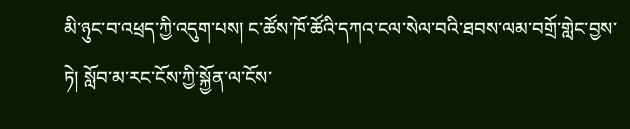མི་ཉུང་བ་འཕྲད་ཀྱི་འདུག་པས། ང་ཚོས་ཁོ་ཚོའི་དཀའ་ངལ་སེལ་བའི་ཐབས་ལམ་བགྲོ་གླེང་བྱས་ཏེ། སློབ་མ་རང་ངོས་ཀྱི་སྐྱོན་ལ་ངོས་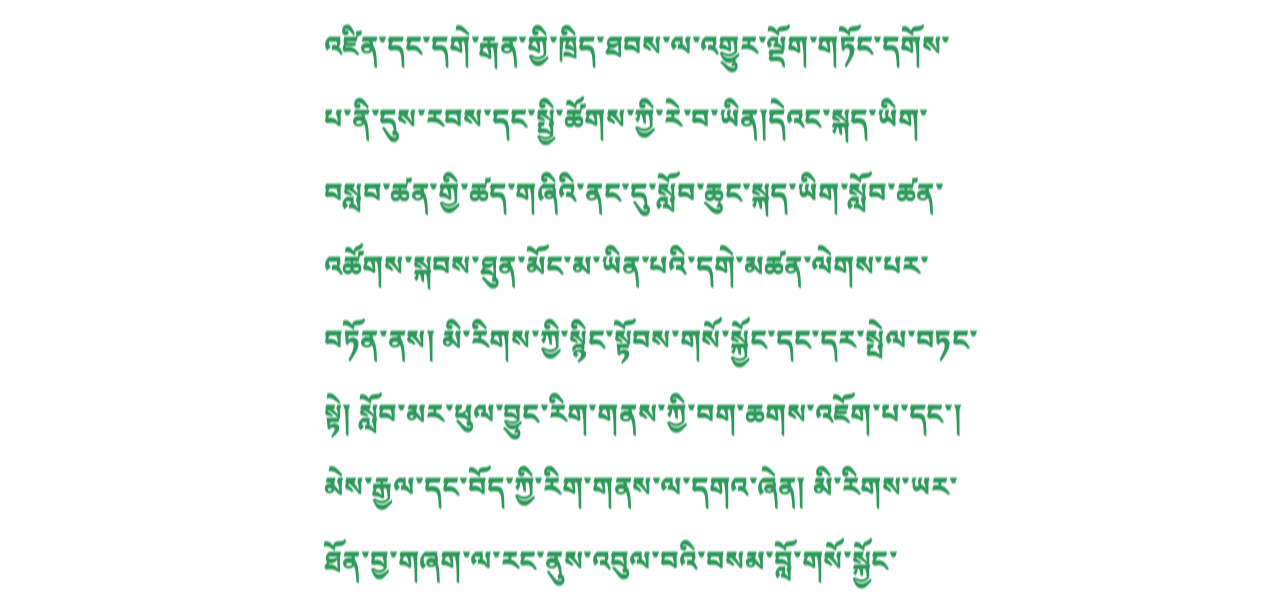འཛིན་དང་དགེ་རྒན་གྱི་ཁྲིད་ཐབས་ལ་འགྱུར་ལྡོག་གཏོང་དགོས་པ་ནི་དུས་རབས་དང་སྤྱི་ཚོགས་ཀྱི་རེ་བ་ཡིན།དེའང་སྐད་ཡིག་བསླབ་ཚན་གྱི་ཚད་གཞིའི་ནང་དུ་སློབ་ཆུང་སྐད་ཡིག་སློབ་ཚན་འཚོགས་སྐབས་ཐུན་མོང་མ་ཡིན་པའི་དགེ་མཚན་ལེགས་པར་བཏོན་ནས། མི་རིགས་ཀྱི་སྙིང་སྟོབས་གསོ་སྐྱོང་དང་དར་སྤེལ་བཏང་སྟེ། སློབ་མར་ཕུལ་བྱུང་རིག་གནས་ཀྱི་བག་ཆགས་འཇོག་པ་དང་། མེས་རྒྱལ་དང་བོད་ཀྱི་རིག་གནས་ལ་དགའ་ཞེན། མི་རིགས་ཡར་ཐོན་བྱ་གཞག་ལ་རང་ནུས་འབུལ་བའི་བསམ་བློ་གསོ་སྐྱོང་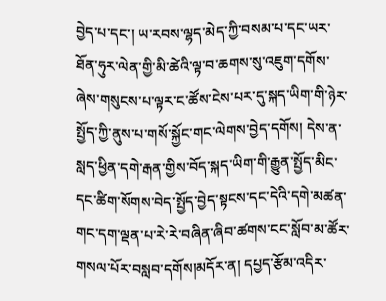བྱེད་པ་དང་། ཡ་རབས་ལྷད་མེད་ཀྱི་བསམ་པ་དང་ཡར་ཐོན་ཧུར་ལེན་གྱི་མི་ཚེའི་ལྟ་བ་ཆགས་སུ་འཇུག་དགོས་ཞེས་གསུངས་པ་ལྟར་ང་ཚོས་ངེས་པར་དུ་སྐད་ཡིག་གི་ཉེར་སྤྱོད་ཀྱི་ནུས་པ་གསོ་སྐྱོང་གང་ལེགས་བྱེད་དགོས། དེས་ན་སླད་ཕྱིན་དགེ་རྒན་གྱིས་བོད་སྐད་ཡིག་གི་རྒྱུན་སྤྱོད་མིང་དང་ཚིག་སོགས་བེད་སྤྱོད་བྱེད་སྟངས་དང་དེའི་དགེ་མཚན་གང་དག་ལྡན་པ་རེ་རེ་བཞིན་ཞིབ་ཚགས་ངང་སློབ་མ་ཚོར་གསལ་པོར་བསླབ་དགོས།མདོར་ན། དཔྱད་རྩོམ་འདིར་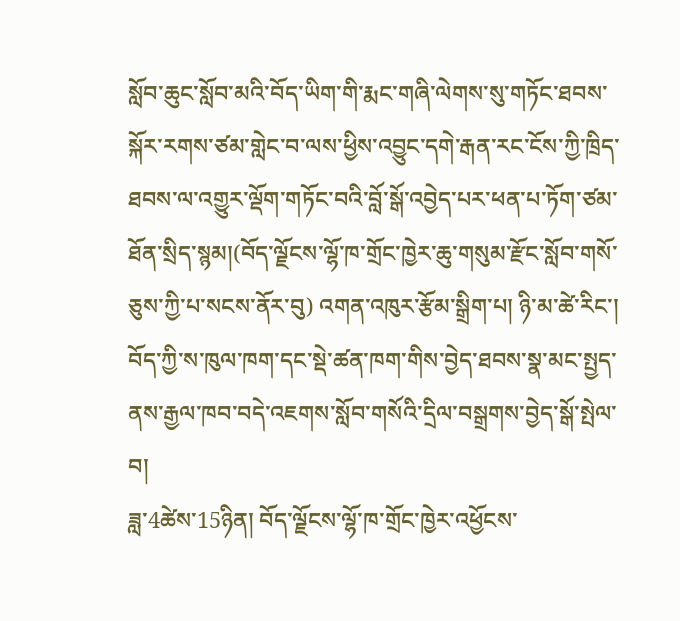སློབ་ཆུང་སློབ་མའི་བོད་ཡིག་གི་རྨང་གཞི་ལེགས་སུ་གཏོང་ཐབས་སྐོར་རགས་ཙམ་གླེང་བ་ལས་ཕྱིས་འབྱུང་དགེ་རྒན་རང་ངོས་ཀྱི་ཁྲིད་ཐབས་ལ་འགྱུར་ལྡོག་གཏོང་བའི་བློ་སྒོ་འབྱེད་པར་ཕན་པ་ཏོག་ཙམ་ཐོན་སྲིད་སྙམ།(བོད་ལྗོངས་ལྷོ་ཁ་གྲོང་ཁྱེར་ཆུ་གསུམ་རྫོང་སློབ་གསོ་ཅུས་ཀྱི་པ་སངས་ནོར་བུ) འགན་འཁུར་རྩོམ་སྒྲིག་པ། ཉི་མ་ཚེ་རིང་།
བོད་ཀྱི་ས་ཁུལ་ཁག་དང་སྡེ་ཚན་ཁག་གིས་བྱེད་ཐབས་སྣ་མང་སྤྱད་ནས་རྒྱལ་ཁབ་བདེ་འཇགས་སློབ་གསོའི་དྲིལ་བསྒྲགས་བྱེད་སྒོ་སྤེལ་བ།
ཟླ་4ཚེས་15ཉིན། བོད་ལྗོངས་ལྷོ་ཁ་གྲོང་ཁྱེར་འཕྱོངས་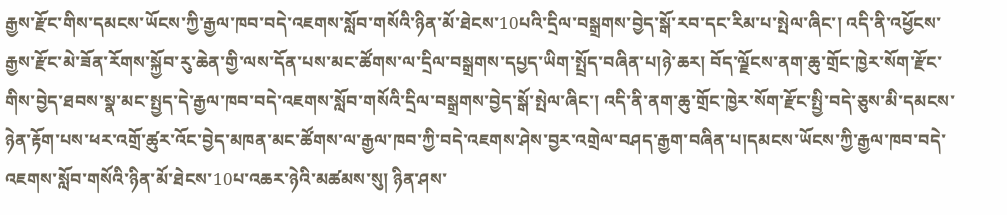རྒྱས་རྫོང་གིས་དམངས་ཡོངས་ཀྱི་རྒྱལ་ཁབ་བདེ་འཇགས་སློབ་གསོའི་ཉིན་མོ་ཐེངས་10པའི་དྲིལ་བསྒྲགས་བྱེད་སྒོ་རབ་དང་རིམ་པ་སྤེལ་ཞིང་། འདི་ནི་འཕྱོངས་རྒྱས་རྫོང་མེ་ཟོན་རོགས་སྐྱོབ་རུ་ཆེན་གྱི་ལས་དོན་པས་མང་ཚོགས་ལ་དྲིལ་བསྒྲགས་དཔྱད་ཡིག་སྤྲོད་བཞིན་པ།ཉེ་ཆར། བོད་ལྗོངས་ནག་ཆུ་གྲོང་ཁྱེར་སོག་རྫོང་གིས་བྱེད་ཐབས་སྣ་མང་སྤྱད་དེ་རྒྱལ་ཁབ་བདེ་འཇགས་སློབ་གསོའི་དྲིལ་བསྒྲགས་བྱེད་སྒོ་སྤེལ་ཞིང་། འདི་ནི་ནག་ཆུ་གྲོང་ཁྱེར་སོག་རྫོང་སྤྱི་བདེ་ཅུས་མི་དམངས་ཉེན་རྟོག་པས་ཕར་འགྲོ་ཚུར་འོང་བྱེད་མཁན་མང་ཚོགས་ལ་རྒྱལ་ཁབ་ཀྱི་བདེ་འཇགས་ཤེས་བྱར་འགྲེལ་བཤད་རྒྱག་བཞིན་པ།དམངས་ཡོངས་ཀྱི་རྒྱལ་ཁབ་བདེ་འཇགས་སློབ་གསོའི་ཉིན་མོ་ཐེངས་10པ་འཆར་ཉེའི་མཚམས་སུ། ཉིན་ཤས་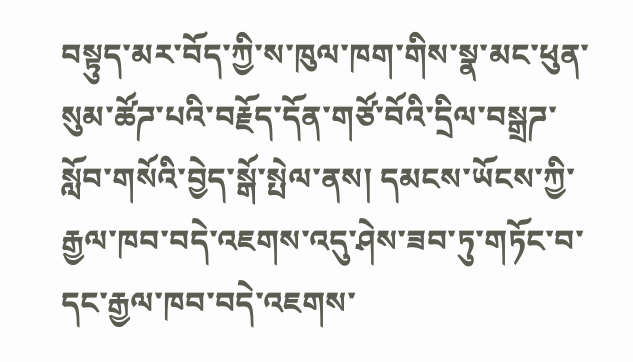བསྟུད་མར་བོད་ཀྱི་ས་ཁུལ་ཁག་གིས་སྣ་མང་ཕུན་སུམ་ཚོཌ་པའི་བརྗོད་དོན་གཙོ་བོའི་དྲིལ་བསྒྲཌ་སློབ་གསོའི་བྱེད་སྒོ་སྤེལ་ནས། དམངས་ཡོངས་ཀྱི་རྒྱལ་ཁབ་བདེ་འཇགས་འདུ་ཤེས་ཟབ་ཏུ་གཏོང་བ་དང་རྒྱལ་ཁབ་བདེ་འཇགས་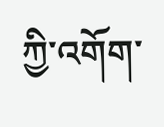ཀྱི་འགོག་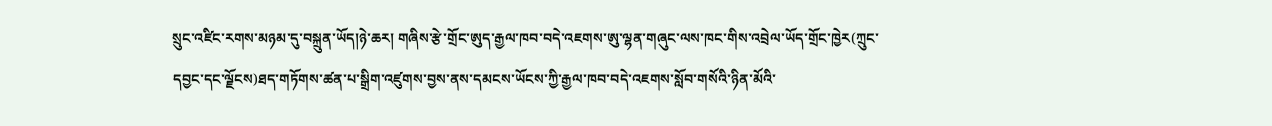སྲུང་འཛིང་རགས་མཉམ་དུ་བསྐྲུན་ཡོད།ཉེ་ཆར། གཞིས་རྩེ་གྲོང་ཨུད་རྒྱལ་ཁབ་བདེ་འཇགས་ཨུ་ལྷན་གཞུང་ལས་ཁང་གིས་འབྲེལ་ཡོད་གྲོང་ཁྱེར(ཀྲུང་དབྱང་དང་ལྗོངས)ཐད་གཏོགས་ཚན་པ་སྒྲིག་འཛུགས་བྱས་ནས་དམངས་ཡོངས་ཀྱི་རྒྱལ་ཁབ་བདེ་འཇགས་སློབ་གསོའི་ཉིན་མོའི་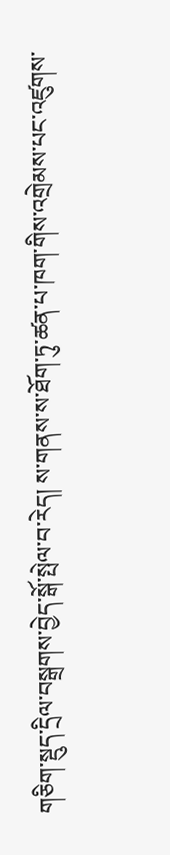གཅིག་སྡུད་དྲིལ་བསྒྲགས་བྱེད་སྒོ་སྤེལ་བ་རེད། ས་གནས་ས་ཐོག་ཏུ་ཚན་པ་ཁག་གིས་འགྲེམས་པང་འཛུགས་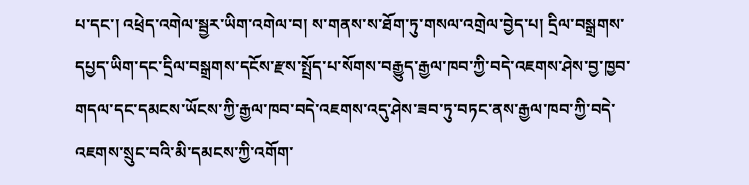པ་དང་། འཕྲེད་འགེལ་སྦྱར་ཡིག་འགེལ་བ། ས་གནས་ས་ཐོག་ཏུ་གསལ་འགྲེལ་བྱེད་པ། དྲིལ་བསྒྲགས་དཔྱད་ཡིག་དང་དྲིལ་བསྒྲགས་དངོས་རྫས་སྤྲོད་པ་སོགས་བརྒྱུད་རྒྱལ་ཁབ་ཀྱི་བདེ་འཇགས་ཤེས་བྱ་ཁྱབ་གདལ་དང་དམངས་ཡོངས་ཀྱི་རྒྱལ་ཁབ་བདེ་འཇགས་འདུ་ཤེས་ཟབ་ཏུ་བཏང་ནས་རྒྱལ་ཁབ་ཀྱི་བདེ་འཇགས་སྲུང་བའི་མི་དམངས་ཀྱི་འགོག་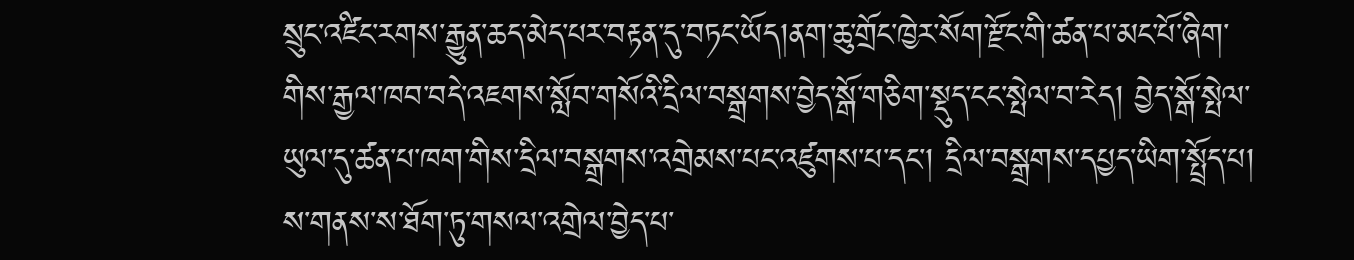སྲུང་འཛིང་རགས་རྒྱུན་ཆད་མེད་པར་བརྟན་དུ་བཏང་ཡོད།ནག་ཆུ་གྲོང་ཁྱེར་སོག་རྫོང་གི་ཚན་པ་མང་པོ་ཞིག་གིས་རྒྱལ་ཁབ་བདེ་འཇགས་སློབ་གསོའི་དྲིལ་བསྒྲགས་བྱེད་སྒོ་གཅིག་སྡུད་ངང་སྤེལ་བ་རེད། བྱེད་སྒོ་སྤེལ་ཡུལ་དུ་ཚན་པ་ཁག་གིས་དྲིལ་བསྒྲགས་འགྲེམས་པང་འཛུགས་པ་དང་། དྲིལ་བསྒྲགས་དཔྱད་ཡིག་སྤྲོད་པ། ས་གནས་ས་ཐོག་ཏུ་གསལ་འགྲེལ་བྱེད་པ་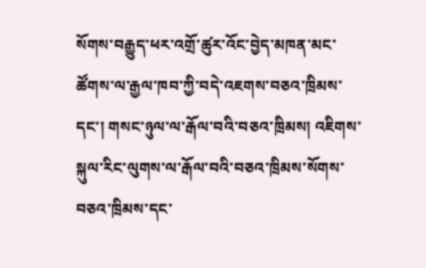སོགས་བརྒྱུད་ཕར་འགྲོ་ཚུར་འོང་བྱེད་མཁན་མང་ཚོགས་ལ་རྒྱལ་ཁབ་ཀྱི་བདེ་འཇགས་བཅའ་ཁྲིམས་དང་། གསང་ཉུལ་ལ་རྒོལ་བའི་བཅའ་ཁྲིམས། འཇིགས་སྐུལ་རིང་ལུགས་ལ་རྒོལ་བའི་བཅའ་ཁྲིམས་སོགས་བཅའ་ཁྲིམས་དང་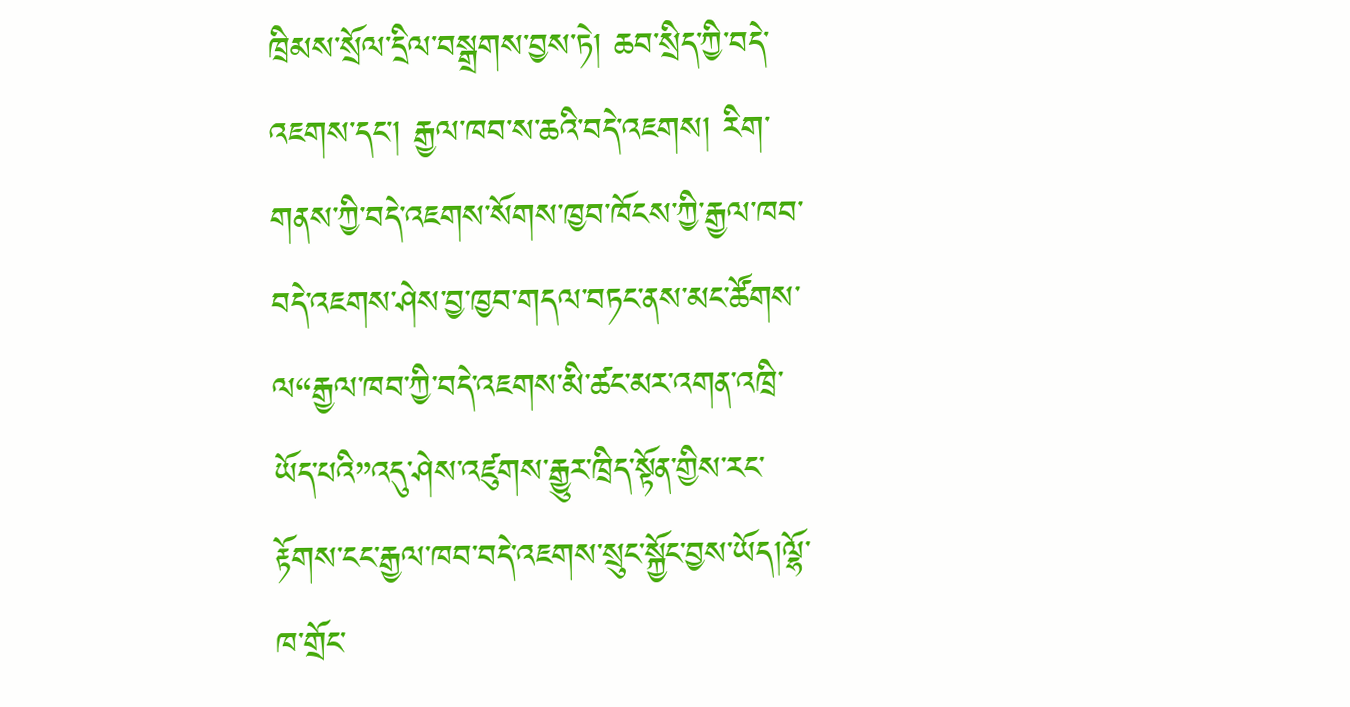ཁྲིམས་སྲོལ་དྲིལ་བསྒྲགས་བྱས་ཏེ། ཆབ་སྲིད་ཀྱི་བདེ་འཇགས་དང་། རྒྱལ་ཁབ་ས་ཆའི་བདེ་འཇགས། རིག་གནས་ཀྱི་བདེ་འཇགས་སོགས་ཁྱབ་ཁོངས་ཀྱི་རྒྱལ་ཁབ་བདེ་འཇགས་ཤེས་བྱ་ཁྱབ་གདལ་བཏང་ནས་མང་ཚོགས་ལ“རྒྱལ་ཁབ་ཀྱི་བདེ་འཇགས་མི་ཚང་མར་འགན་འཁྲི་ཡོད་པའི”འདུ་ཤེས་འཛུགས་རྒྱུར་ཁྲིད་སྟོན་གྱིས་རང་རྟོགས་ངང་རྒྱལ་ཁབ་བདེ་འཇགས་སྲུང་སྐྱོང་བྱས་ཡོད།ལྷོ་ཁ་གྲོང་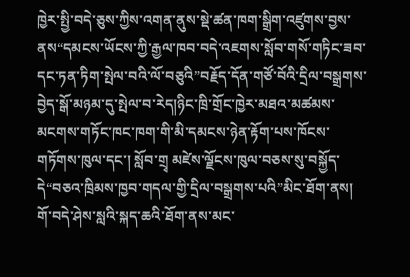ཁྱེར་སྤྱི་བདེ་ཅུས་ཀྱིས་འགན་ནུས་སྡེ་ཚན་ཁག་སྒྲིག་འཛུགས་བྱས་ནས“དམངས་ཡོངས་ཀྱི་རྒྱལ་ཁབ་བདེ་འཇགས་སློབ་གསོ་གཏིང་ཟབ་དང་ཏན་ཏིག་སྤེལ་བའི་ལོ་བཅུའི”བརྗོད་དོན་གཙོ་བོའི་དྲིལ་བསྒྲགས་བྱེད་སྒོ་མཉམ་དུ་སྤེལ་བ་རེད།ཉིང་ཁྲི་གྲོང་ཁྱེར་མཐའ་མཚམས་མངགས་གཏོང་ཁང་ཁག་གི་མི་དམངས་ཉེན་རྟོག་པས་ཁོངས་གཏོགས་ཁུལ་དང་། སློབ་གྲྭ མཛེས་ལྗོངས་ཁུལ་བཅས་སུ་བསྐྱོད་དེ“བཅའ་ཁྲིམས་ཁྱབ་གདལ་གྱི་དྲིལ་བསྒྲགས་པའི”མིང་ཐོག་ནས། གོ་བདེ་ཤེས་སླའི་སྐད་ཆའི་ཐོག་ནས་མང་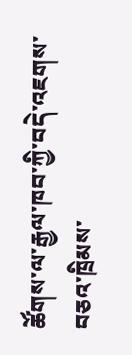ཚོགས་ལ་རྒྱལ་ཁབ་ཀྱི་བདེ་འཇགས་བཅའ་ཁྲིམས་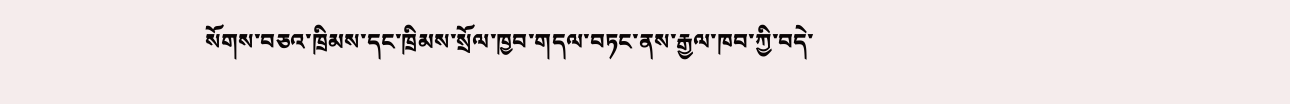སོགས་བཅའ་ཁྲིམས་དང་ཁྲིམས་སྲོལ་ཁྱབ་གདལ་བཏང་ནས་རྒྱལ་ཁབ་ཀྱི་བདེ་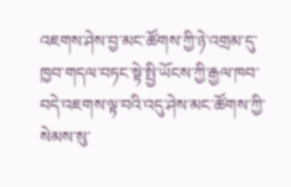འཇགས་ཤེས་བྱ་མང་ཚོགས་ཀྱི་ཉེ་འགྲམ་དུ་ཁྱབ་གདལ་བཏང་སྟེ་སྤྱི་ཡོངས་ཀྱི་རྒྱལ་ཁབ་བདེ་འཇགས་ལྟ་བའི་འདུ་ཤེས་མང་ཚོགས་ཀྱི་སེམས་སུ་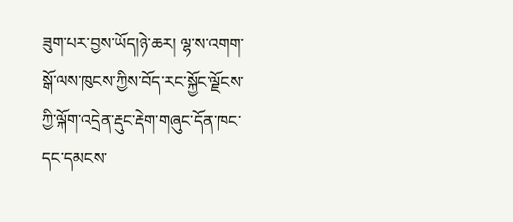ཟུག་པར་བྱས་ཡོད།ཉེ་ཆར། ལྷ་ས་འགག་སྒོ་ལས་ཁུངས་ཀྱིས་བོད་རང་སྐྱོང་ལྗོངས་ཀྱི་ལྐོག་འདྲེན་རྡུང་རྡེག་གཞུང་དོན་ཁང་དང་དམངས་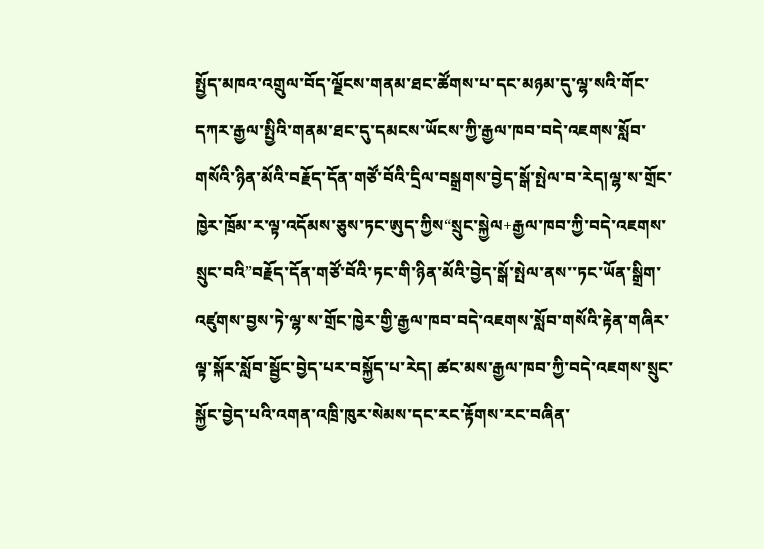སྤྱོད་མཁའ་འགྲུལ་བོད་ལྗོངས་གནམ་ཐང་ཚོགས་པ་དང་མཉམ་དུ་ལྷ་སའི་གོང་དཀར་རྒྱལ་སྤྱིའི་གནམ་ཐང་དུ་དམངས་ཡོངས་ཀྱི་རྒྱལ་ཁབ་བདེ་འཇགས་སློབ་གསོའི་ཉིན་མོའི་བརྗོད་དོན་གཙོ་བོའི་དྲིལ་བསྒྲགས་བྱེད་སྒོ་སྤེལ་བ་རེད།ལྷ་ས་གྲོང་ཁྱེར་ཁྲོམ་ར་ལྟ་འདོམས་ཅུས་ཏང་ཨུད་ཀྱིས“སྲུང་སྐྱེལ+རྒྱལ་ཁབ་ཀྱི་བདེ་འཇགས་སྲུང་བའི”བརྗོད་དོན་གཙོ་བོའི་ཏང་གི་ཉིན་མོའི་བྱེད་སྒོ་སྤེལ་ནས་་ཏང་ཡོན་སྒྲིག་འཛུགས་བྱས་ཏེ་ལྷ་ས་གྲོང་ཁྱེར་གྱི་རྒྱལ་ཁབ་བདེ་འཇགས་སློབ་གསོའི་རྟེན་གཞིར་ལྟ་སྐོར་སློབ་སྦྱོང་བྱེད་པར་བསྐྱོད་པ་རེད། ཚང་མས་རྒྱལ་ཁབ་ཀྱི་བདེ་འཇགས་སྲུང་སྐྱོང་བྱེད་པའི་འགན་འཁྲི་ཁུར་སེམས་དང་རང་རྟོགས་རང་བཞིན་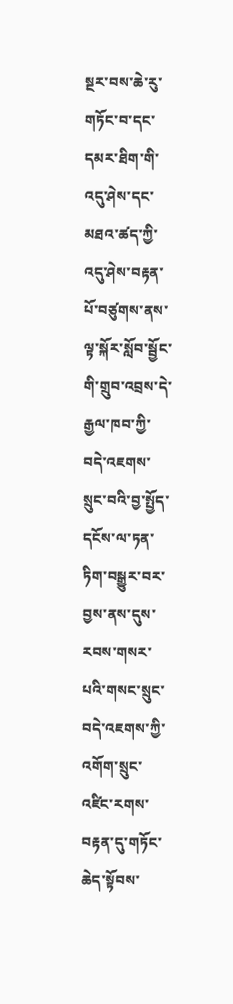སྔར་བས་ཆེ་རུ་གཏོང་བ་དང་དམར་ཐིག་གི་འདུ་ཤེས་དང་མཐའ་ཚད་ཀྱི་འདུ་ཤེས་བརྟན་པོ་བཙུགས་ནས་ལྟ་སྐོར་སློབ་སྦྱོང་གི་གྲུབ་འབྲས་དེ་རྒྱལ་ཁབ་ཀྱི་བདེ་འཇགས་སྲུང་བའི་བྱ་སྤྱོད་དངོས་ལ་ཏན་ཏིག་བསྒྱུར་བར་བྱས་ནས་དུས་རབས་གསར་པའི་གསང་སྲུང་བདེ་འཇགས་ཀྱི་འགོག་སྲུང་འཛིང་རགས་བརྟན་དུ་གཏོང་ཆེད་སྟོབས་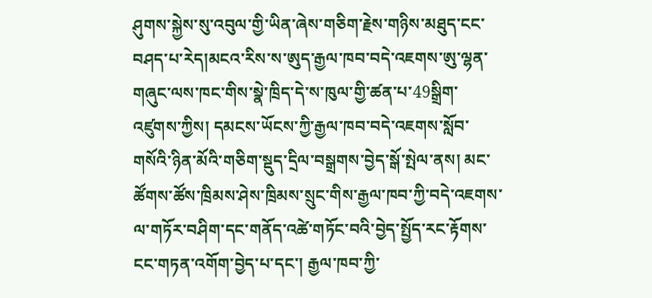ཤུགས་སྐྱེས་སུ་འབུལ་གྱི་ཡིན་ཞེས་གཅིག་རྗེས་གཉིས་མཐུད་ངང་བཤད་པ་རེད།མངའ་རིས་ས་ཨུད་རྒྱལ་ཁབ་བདེ་འཇགས་ཨུ་ལྷན་གཞུང་ལས་ཁང་གིས་སྣེ་ཁྲིད་དེ་ས་ཁུལ་གྱི་ཚན་པ་49སྒྲིག་འཛུགས་ཀྱིས། དམངས་ཡོངས་ཀྱི་རྒྱལ་ཁབ་བདེ་འཇགས་སློབ་གསོའི་ཉིན་མོའི་གཅིག་སྡུད་དྲིལ་བསྒྲགས་བྱེད་སྒོ་སྤེལ་ནས། མང་ཚོགས་ཚོས་ཁྲིམས་ཤེས་ཁྲིམས་སྲུང་གིས་རྒྱལ་ཁབ་ཀྱི་བདེ་འཇགས་ལ་གཏོར་བཤིག་དང་གནོད་འཚེ་གཏོང་བའི་བྱེད་སྤྱོད་རང་རྟོགས་ངང་གཏན་འགོག་བྱེད་པ་དང་། རྒྱལ་ཁབ་ཀྱི་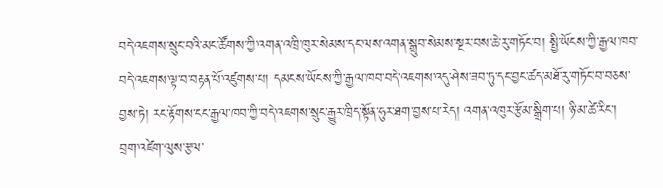བདེ་འཇགས་སྲུང་བའི་མང་ཚོགས་ཀྱི་འགན་འཁྲི་ཁུར་སེམས་དང་ལས་འགན་སྒྲུབ་སེམས་སྔར་བས་ཆེ་རུ་གཏོང་བ། སྤྱི་ཡོངས་ཀྱི་རྒྱལ་ཁབ་བདེ་འཇགས་ལྟ་བ་བརྟན་པོ་འཛུགས་པ། དམངས་ཡོངས་ཀྱི་རྒྱལ་ཁབ་བདེ་འཇགས་འདུ་ཤེས་ཟབ་ཏུ་དང་བྱང་ཚད་མཐོ་རུ་གཏོང་བ་བཅས་བྱས་ཏེ། རང་རྟོགས་ངང་རྒྱལ་ཁབ་ཀྱི་བདེ་འཇགས་སྲུང་རྒྱུར་ཁྲིད་སྟོན་ཧུར་ཐག་བྱས་པ་རེད། འགན་འཁུར་རྩོམ་སྒྲིག་པ། ཉི་མ་ཚེ་རིང་།
བྲག་འཛེག་ལུས་རྩལ་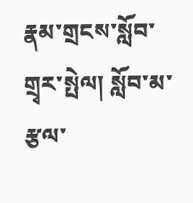རྣམ་གྲངས་སློབ་གྲྭར་སྤེལ། སློབ་མ་རྩལ་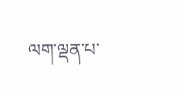ལག་ལྡན་པ་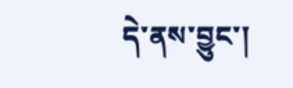དེ་ནས་བྱུང་།